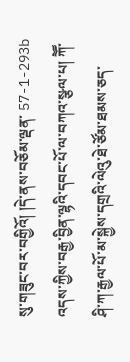སུ་གཟུང་བར་བགྱིའོ། །དེ་ནས་བཅོམ་ལྡན་ 57-1-293b འདས་ཀྱིས་བརྒྱ་བྱིན་ལྷའི་དབང་པོ་ལ་བཀའ་སྩལ་པ། ཀཽ་ཤི་ཀ་རྒྱལ་པོ་མ་སྐྱེས་དགྲའི་ལེའུ་ཐེ་ཙོམ་ཐམས་ཅད་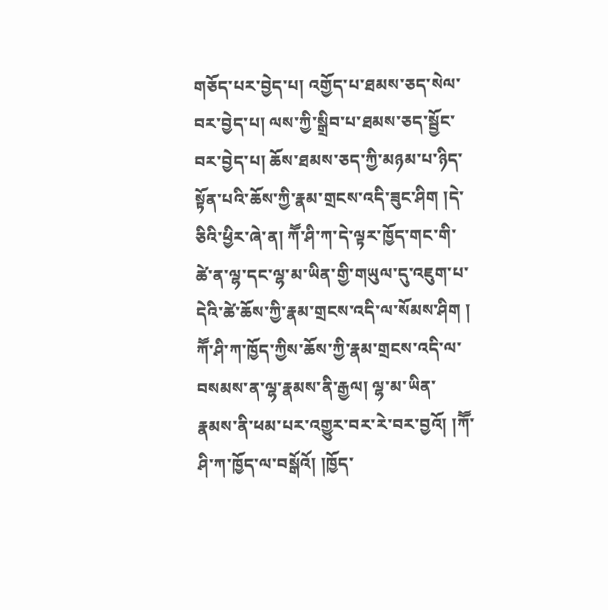གཅོད་པར་བྱེད་པ། འགྱོད་པ་ཐམས་ཅད་སེལ་བར་བྱེད་པ། ལས་ཀྱི་སྒྲིབ་པ་ཐམས་ཅད་སྦྱོང་བར་བྱེད་པ། ཆོས་ཐམས་ཅད་ཀྱི་མཉམ་པ་ཉིད་སྟོན་པའི་ཆོས་ཀྱི་རྣམ་གྲངས་འདི་ཟུང་ཤིག །དེ་ཅིའི་ཕྱིར་ཞེ་ན། ཀཽ་ཤི་ཀ་དེ་ལྟར་ཁྱོད་གང་གི་ཚེ་ན་ལྷ་དང་ལྷ་མ་ཡིན་གྱི་གཡུལ་དུ་འཇུག་པ་དེའི་ཚེ་ཆོས་ཀྱི་རྣམ་གྲངས་འདི་ལ་སོམས་ཤིག ། ཀཽ་ཤི་ཀ་ཁྱོད་ཀྱིས་ཆོས་ཀྱི་རྣམ་གྲངས་འདི་ལ་བསམས་ན་ལྷ་རྣམས་ནི་རྒྱལ། ལྷ་མ་ཡིན་རྣམས་ནི་ཕམ་པར་འགྱུར་བར་རེ་བར་བྱའོ། །ཀཽ་ཤི་ཀ་ཁྱོད་ལ་བསྒོའོ། །ཁྱོད་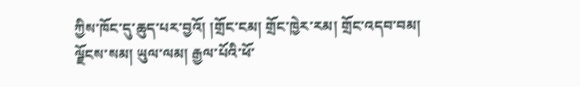ཀྱིས་ཁོང་དུ་ཆུད་པར་བྱའོ། །གྲོང་ངམ། གྲོང་ཁྱེར་རམ། གྲོང་འདབ་བམ། ལྗོངས་སམ། ཡུལ་ལམ། རྒྱལ་པོའི་ཕོ་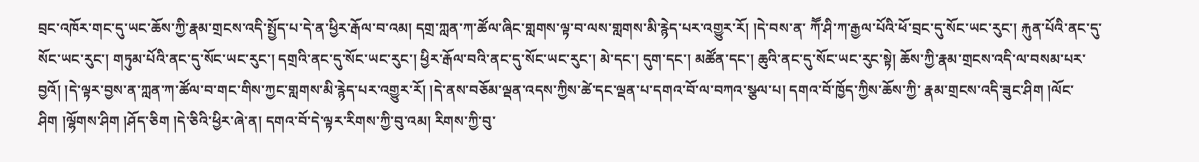བྲང་འཁོར་གང་དུ་ཡང་ཆོས་ཀྱི་རྣམ་གྲངས་འདི་སྤྱོད་པ་དེ་ན་ཕྱིར་རྒོལ་བ་འམ། དགྲ་ཀླན་ཀ་ཚོལ་ཞིང་གླགས་ལྟ་བ་ལས་གླགས་མི་རྙེད་པར་འགྱུར་རོ། །དེ་བས་ན་ ཀཽ་ཤི་ཀ་རྒྱལ་པོའི་ཕོ་བྲང་དུ་སོང་ཡང་རུང་། རྐུན་པོའི་ནང་དུ་སོང་ཡང་རུང་། གཏུམ་པོའི་ནང་དུ་སོང་ཡང་རུང་། དགྲའི་ནང་དུ་སོང་ཡང་རུང་། ཕྱིར་རྒོལ་བའི་ནང་དུ་སོང་ཡང་རུང་། མེ་དང་། དུག་དང་། མཚོན་དང་། ཆུའི་ནང་དུ་སོང་ཡང་རུང་སྟེ། ཆོས་ཀྱི་རྣམ་གྲངས་འདི་ལ་བསམ་པར་བྱའོ། །དེ་ལྟར་བྱས་ན་ཀླན་ཀ་ཚོལ་བ་གང་གིས་ཀྱང་གླགས་མི་རྙེད་པར་འགྱུར་རོ། །དེ་ནས་བཅོམ་ལྡན་འདས་ཀྱིས་ཚེ་དང་ལྡན་པ་དགའ་བོ་ལ་བཀའ་སྩལ་པ། དགའ་བོ་ཁྱོད་ཀྱིས་ཆོས་ཀྱི་ རྣམ་གྲངས་འདི་ཟུང་ཤིག །ལོང་ཤིག །ལྷོགས་ཤིག །ཤོད་ཅིག །དེ་ཅིའི་ཕྱིར་ཞེ་ན། དགའ་བོ་དེ་ལྟར་རིགས་ཀྱི་བུ་འམ། རིགས་ཀྱི་བུ་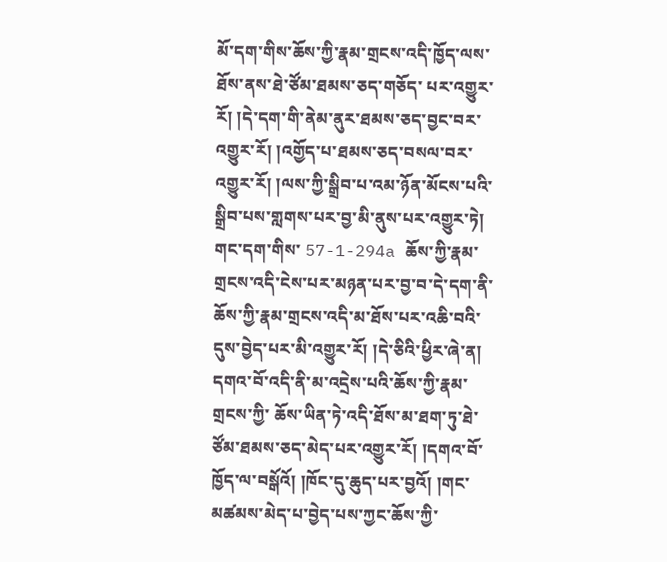མོ་དག་གིས་ཆོས་ཀྱི་རྣམ་གྲངས་འདི་ཁྱོད་ལས་ཐོས་ནས་ཐེ་ཙོམ་ཐམས་ཅད་གཅོད་ པར་འགྱུར་རོ། །དེ་དག་གི་ནེམ་ནུར་ཐམས་ཅད་བྱང་བར་འགྱུར་རོ། །འགྱོད་པ་ཐམས་ཅད་བསལ་བར་འགྱུར་རོ། །ལས་ཀྱི་སྒྲིབ་པ་འམ་ཉོན་མོངས་པའི་སྒྲིབ་པས་གླགས་པར་བྱ་མི་ནུས་པར་འགྱུར་ཏེ། གང་དག་གིས་ 57-1-294a ཆོས་ཀྱི་རྣམ་གྲངས་འདི་ངེས་པར་མཉན་པར་བྱ་བ་དེ་དག་ནི་ཆོས་ཀྱི་རྣམ་གྲངས་འདི་མ་ཐོས་པར་འཆི་བའི་དུས་བྱེད་པར་མི་འགྱུར་རོ། །དེ་ཅིའི་ཕྱིར་ཞེ་ན། དགའ་བོ་འདི་ནི་མ་འདྲེས་པའི་ཆོས་ཀྱི་རྣམ་གྲངས་ཀྱི་ ཆོས་ཡིན་ཏེ་འདི་ཐོས་མ་ཐག་ཏུ་ཐེ་ཙོམ་ཐམས་ཅད་མེད་པར་འགྱུར་རོ། །དགའ་བོ་ཁྱོད་ལ་བསྒོའོ། །ཁོང་དུ་ཆུད་པར་བྱའོ། །གང་མཚམས་མེད་པ་བྱེད་པས་ཀྱང་ཆོས་ཀྱི་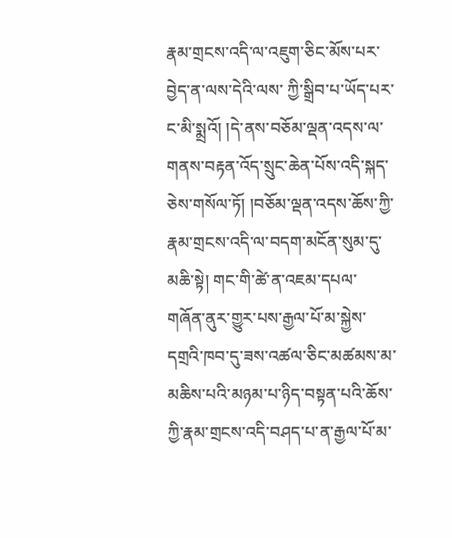རྣམ་གྲངས་འདི་ལ་འཇུག་ཅིང་མོས་པར་བྱེད་ན་ལས་དེའི་ལས་ ཀྱི་སྒྲིབ་པ་ཡོད་པར་ང་མི་སྨྲའོ། །དེ་ནས་བཅོམ་ལྡན་འདས་ལ་གནས་བརྟན་འོད་སྲུང་ཆེན་པོས་འདི་སྐད་ཅེས་གསོལ་ཏོ། །བཅོམ་ལྡན་འདས་ཆོས་ཀྱི་རྣམ་གྲངས་འདི་ལ་བདག་མངོན་སུམ་དུ་མཆི་སྟེ། གང་གི་ཚེ་ན་འཇམ་དཔལ་ གཞོན་ནུར་གྱུར་པས་རྒྱལ་པོ་མ་སྐྱེས་དགྲའི་ཁབ་དུ་ཟས་འཚལ་ཅིང་མཚམས་མ་མཆིས་པའི་མཉམ་པ་ཉིད་བསྟན་པའི་ཆོས་ཀྱི་རྣམ་གྲངས་འདི་བཤད་པ་ན་རྒྱལ་པོ་མ་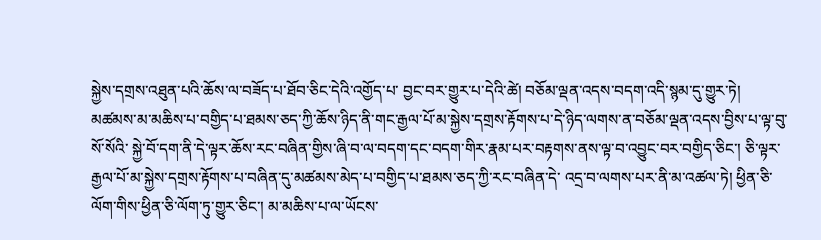སྐྱེས་དགྲས་འཐུན་པའི་ཆོས་ལ་བཟོད་པ་ཐོབ་ཅིང་དེའི་འགྱོད་པ་ བྱང་བར་གྱུར་པ་དེའི་ཚེ། བཅོམ་ལྡན་འདས་བདག་འདི་སྙམ་དུ་གྱུར་ཏེ། མཚམས་མ་མཆིས་པ་བགྱིད་པ་ཐམས་ཅད་ཀྱི་ཆོས་ཉིད་ནི་གང་རྒྱལ་པོ་མ་སྐྱེས་དགྲས་རྟོགས་པ་དེ་ཉིད་ལགས་ན་བཅོམ་ལྡན་འདས་བྱིས་པ་ལྟ་བུ་སོ་སོའི་ སྐྱེ་བོ་དག་ནི་དེ་ལྟར་ཆོས་རང་བཞིན་གྱིས་ཞི་བ་ལ་བདག་དང་བདག་གིར་རྣམ་པར་བརྟགས་ནས་ལྟ་བ་འབྱུང་བར་བགྱིད་ཅིང་། ཅི་ལྟར་རྒྱལ་པོ་མ་སྐྱེས་དགྲས་རྟོགས་པ་བཞིན་དུ་མཚམས་མེད་པ་བགྱིད་པ་ཐམས་ཅད་ཀྱི་རང་བཞིན་དེ་ འདྲ་བ་ལགས་པར་ནི་མ་འཚལ་ཏེ། ཕྱིན་ཅི་ལོག་གིས་ཕྱིན་ཅི་ལོག་ཏུ་གྱུར་ཅིང་། མ་མཆིས་པ་ལ་ཡོངས་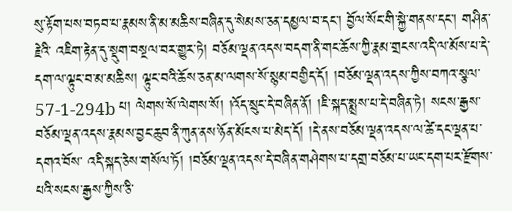སུ་རྟོག་པས་བཏབ་པ་རྣམས་ནི་མ་མཆིས་བཞིན་དུ་སེམས་ཅན་དམྱལ་བ་དང་། བྱོལ་སོང་གི་སྐྱེ་གནས་དང་། གཤིན་རྗེའི་ འཇིག་རྟེན་དུ་སྡུག་བསྔལ་བར་གྱུར་ཏེ། བཅོམ་ལྡན་འདས་བདག་ནི་གང་ཆོས་ཀྱི་རྣམ་གྲངས་འདི་ལ་མོས་པ་དེ་དག་ལ་ལྟུང་བ་མ་མཆིས། ལྟུང་བའི་ཆོས་ཅན་མ་ལགས་སོ་སྙམ་བགྱིད་དོ། །བཅོམ་ལྡན་འདས་ཀྱིས་བཀའ་སྩལ་ 57-1-294b པ། ལེགས་སོ་ལེགས་སོ། །འོད་སྲུང་དེ་བཞིན་ནོ། །ཇི་སྐད་སྨྲས་པ་དེ་བཞིན་ཏེ། སངས་རྒྱས་བཅོམ་ལྡན་འདས་རྣམས་བྱང་ཆུབ་ནི་ཀུན་ནས་ཉོན་མོངས་པ་མེད་དོ། །དེ་ནས་བཅོམ་ལྡན་འདས་ལ་ཚེ་དང་ལྡན་པ་དགའ་བོས་ འདི་སྐད་ཅེས་གསོལ་ཏོ། །བཅོམ་ལྡན་འདས་དེ་བཞིན་གཤེགས་པ་དགྲ་བཅོམ་པ་ཡང་དག་པར་རྫོགས་པའི་སངས་རྒྱས་ཀྱིས་ཅི་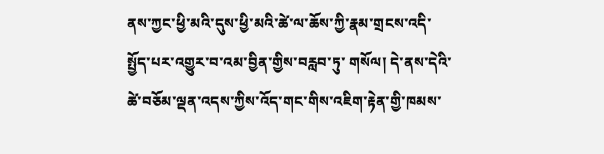ནས་ཀྱང་ཕྱི་མའི་དུས་ཕྱི་མའི་ཚེ་ལ་ཆོས་ཀྱི་རྣམ་གྲངས་འདི་སྤྱོད་པར་འགྱུར་བ་འམ་བྱིན་གྱིས་བརླབ་ཏུ་ གསོལ། དེ་ནས་དེའི་ཚེ་བཅོམ་ལྡན་འདས་ཀྱིས་འོད་གང་གིས་འཇིག་རྟེན་གྱི་ཁམས་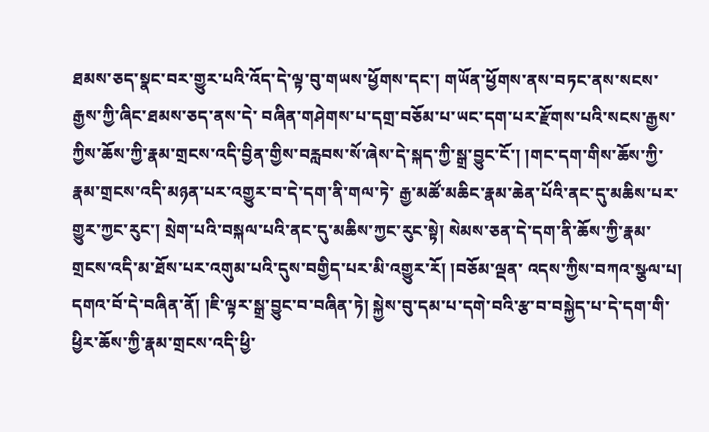ཐམས་ཅད་སྣང་བར་གྱུར་པའི་འོད་དེ་ལྟ་བུ་གཡས་ཕྱོགས་དང་། གཡོན་ཕྱོགས་ནས་བཏང་ནས་སངས་རྒྱས་ཀྱི་ཞིང་ཐམས་ཅད་ནས་དེ་ བཞིན་གཤེགས་པ་དགྲ་བཅོམ་པ་ཡང་དག་པར་རྫོགས་པའི་སངས་རྒྱས་ཀྱིས་ཆོས་ཀྱི་རྣམ་གྲངས་འདི་བྱིན་གྱིས་བརླབས་སོ་ཞེས་དེ་སྐད་ཀྱི་སྒྲ་བྱུང་ངོ་། །གང་དག་གིས་ཆོས་ཀྱི་རྣམ་གྲངས་འདི་མཉན་པར་འགྱུར་བ་དེ་དག་ནི་གལ་ཏེ་ རྒྱ་མཚོ་མཆིང་རྣམ་ཆེན་པོའི་ནང་དུ་མཆིས་པར་གྱུར་ཀྱང་རུང་། སྲེག་པའི་བསྐལ་པའི་ནང་དུ་མཆིས་ཀྱང་རུང་སྟེ། སེམས་ཅན་དེ་དག་ནི་ཆོས་ཀྱི་རྣམ་གྲངས་འདི་མ་ཐོས་པར་འགུམ་པའི་དུས་བགྱིད་པར་མི་འགྱུར་རོ། །བཅོམ་ལྡན་ འདས་ཀྱིས་བཀའ་སྩལ་པ། དགའ་བོ་དེ་བཞིན་ནོ། །ཇི་ལྟར་སྒྲ་བྱུང་བ་བཞིན་ཏེ། སྐྱེས་བུ་དམ་པ་དགེ་བའི་རྩ་བ་བསྐྱེད་པ་དེ་དག་གི་ཕྱིར་ཆོས་ཀྱི་རྣམ་གྲངས་འདི་ཕྱི་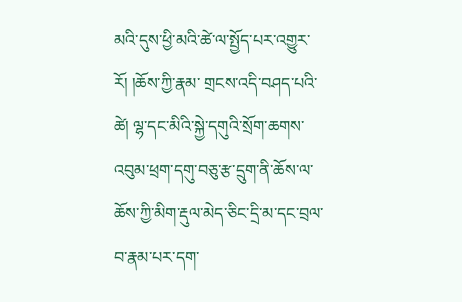མའི་དུས་ཕྱི་མའི་ཚེ་ལ་སྤྱོད་པར་འགྱུར་རོ། །ཆོས་ཀྱི་རྣམ་ གྲངས་འདི་བཤད་པའི་ཚེ། ལྷ་དང་མིའི་སྐྱེ་དགུའི་སྲོག་ཆགས་འབུམ་ཕྲག་དགུ་བཅུ་རྩ་དྲུག་ནི་ཆོས་ལ་ཆོས་ཀྱི་མིག་རྡུལ་མེད་ཅིང་དྲི་མ་དང་བྲལ་བ་རྣམ་པར་དག་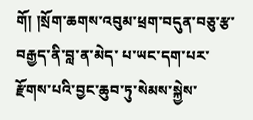གོ། །སྲོག་ཆགས་འབུམ་ཕྲག་བདུན་བཅུ་རྩ་བརྒྱད་ནི་བླ་ན་མེད་ པ་ཡང་དག་པར་རྫོགས་པའི་བྱང་ཆུབ་ཏུ་སེམས་སྐྱེས་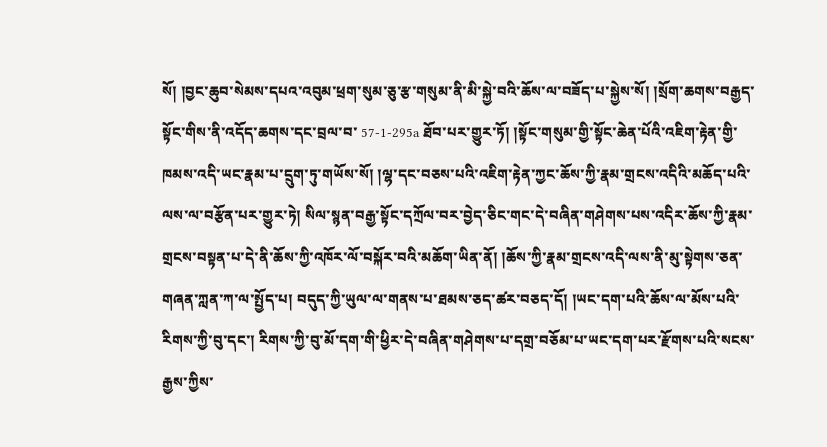སོ། །བྱང་ཆུབ་སེམས་དཔའ་འབུམ་ཕྲག་སུམ་ཅུ་རྩ་གསུམ་ནི་མི་སྐྱེ་བའི་ཆོས་ལ་བཟོད་པ་སྐྱེས་སོ། །སྲོག་ཆགས་བརྒྱད་སྟོང་གིས་ནི་འདོད་ཆགས་དང་བྲལ་བ་ 57-1-295a ཐོབ་པར་གྱུར་ཏོ། །སྟོང་གསུམ་གྱི་སྟོང་ཆེན་པོའི་འཇིག་རྟེན་གྱི་ཁམས་འདི་ཡང་རྣམ་པ་དྲུག་ཏུ་གཡོས་སོ། །ལྷ་དང་བཅས་པའི་འཇིག་རྟེན་ཀྱང་ཆོས་ཀྱི་རྣམ་གྲངས་འདིའི་མཆོད་པའི་ལས་ལ་བརྩོན་པར་གྱུར་ཏེ། སིལ་སྙན་བརྒྱ་སྟོང་དཀྲོལ་བར་བྱེད་ཅིང་གང་དེ་བཞིན་གཤེགས་པས་འདིར་ཆོས་ཀྱི་རྣམ་གྲངས་བསྟན་པ་དེ་ནི་ཆོས་ཀྱི་འཁོར་ལོ་བསྐོར་བའི་མཆོག་ཡིན་ནོ། །ཆོས་ཀྱི་རྣམ་གྲངས་འདི་ལས་ནི་མུ་སྟེགས་ཅན་གཞན་ཀླན་ཀ་ལ་སྤྱོད་པ། བདུད་ཀྱི་ཡུལ་ལ་གནས་པ་ཐམས་ཅད་ཚར་བཅད་དོ། །ཡང་དག་པའི་ཆོས་ལ་མོས་པའི་རིགས་ཀྱི་བུ་དང་། རིགས་ཀྱི་བུ་མོ་དག་གི་ཕྱིར་དེ་བཞིན་གཤེགས་པ་དགྲ་བཅོམ་པ་ཡང་དག་པར་རྫོགས་པའི་སངས་རྒྱས་ཀྱིས་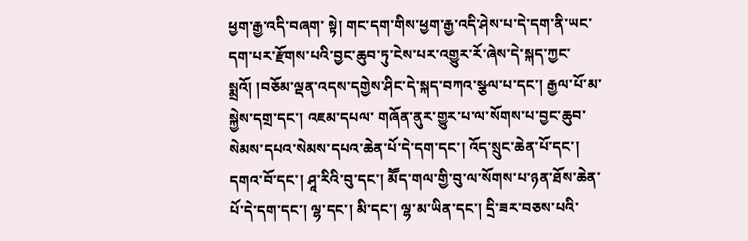ཕྱག་རྒྱ་འདི་བཞག་ སྟེ། གང་དག་གིས་ཕྱག་རྒྱ་འདི་ཤེས་པ་དེ་དག་ནི་ཡང་དག་པར་རྫོགས་པའི་བྱང་ཆུབ་ཏུ་ངེས་པར་འགྱུར་རོ་ཞེས་དེ་སྐད་ཀྱང་སྨྲའོ། །བཅོམ་ལྡན་འདས་དགྱེས་ཤིང་དེ་སྐད་བཀའ་སྩལ་པ་དང་། རྒྱལ་པོ་མ་སྐྱེས་དགྲ་དང་། འཇམ་དཔལ་ གཞོན་ནུར་གྱུར་པ་ལ་སོགས་པ་བྱང་ཆུབ་སེམས་དཔའ་སེམས་དཔའ་ཆེན་པོ་དེ་དག་དང་། འོད་སྲུང་ཆེན་པོ་དང་། དགའ་བོ་དང་། ཤཱ་རིའི་བུ་དང་། མཽད་གལ་གྱི་བུ་ལ་སོགས་པ་ཉན་ཐོས་ཆེན་པོ་དེ་དག་དང་། ལྷ་དང་། མི་དང་། ལྷ་མ་ཡིན་དང་། དྲི་ཟར་བཅས་པའི་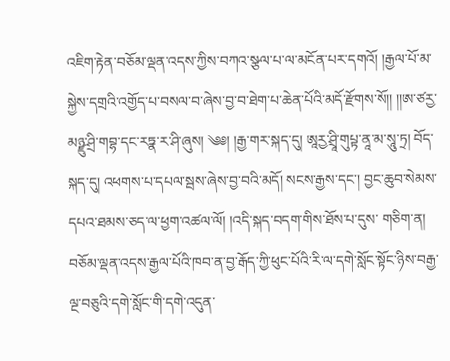འཇིག་རྟེན་བཅོམ་ལྡན་འདས་ཀྱིས་བཀའ་སྩལ་པ་ལ་མངོན་པར་དགའོ། །རྒྱལ་པོ་མ་སྐྱེས་དགྲའི་འགྱོད་པ་བསལ་བ་ཞེས་བྱ་བ་ཐེག་པ་ཆེན་པོའི་མདོ་རྫོགས་སོ།། །།ཨ་ཙརྱ་མཉྫུ་ཤྲི་གབྷ་དང་རཏྣ་ར་ཤི་ཞུས། ༄༅། །རྒྱ་གར་སྐད་དུ། ཨཱརྱ་ཤྲཱི་གུཔྟ་ནཱ་མ་སཱུ་ཏྲ། བོད་སྐད་དུ། འཕགས་པ་དཔལ་སྦས་ཞེས་བྱ་བའི་མདོ། སངས་རྒྱས་དང་། བྱང་ཆུབ་སེམས་དཔའ་ཐམས་ཅད་ལ་ཕྱག་འཚལ་ལོ། །འདི་སྐད་བདག་གིས་ཐོས་པ་དུས་ གཅིག་ན། བཅོམ་ལྡན་འདས་རྒྱལ་པོའི་ཁབ་ན་བྱ་རྒོད་ཀྱི་ཕུང་པོའི་རི་ལ་དགེ་སློང་སྟོང་ཉིས་བརྒྱ་ལྔ་བཅུའི་དགེ་སློང་གི་དགེ་འདུན་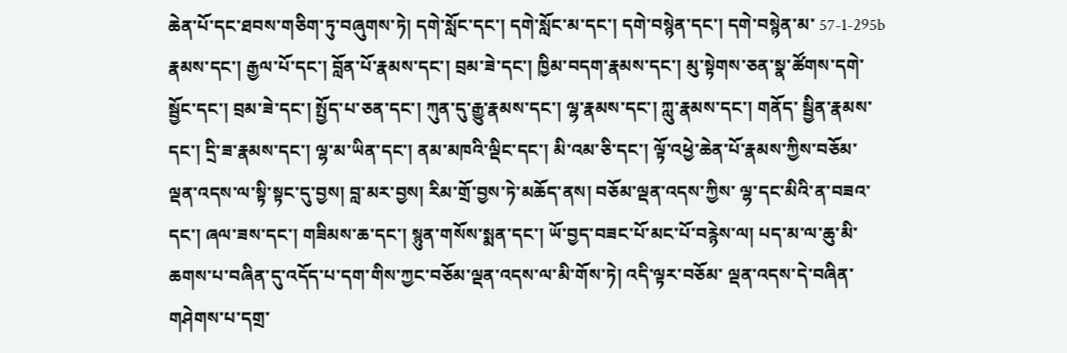ཆེན་པོ་དང་ཐབས་གཅིག་ཏུ་བཞུགས་ཏེ། དགེ་སློང་དང་། དགེ་སློང་མ་དང་། དགེ་བསྙེན་དང་། དགེ་བསྙེན་མ་ 57-1-295b རྣམས་དང་། རྒྱལ་པོ་དང་། བློན་པོ་རྣམས་དང་། བྲམ་ཟེ་དང་། ཁྱིམ་བདག་རྣམས་དང་། མུ་སྟེགས་ཅན་སྣ་ཚོགས་དགེ་སྦྱོང་དང་། བྲམ་ཟེ་དང་། སྤྱོད་པ་ཅན་དང་། ཀུན་དུ་རྒྱུ་རྣམས་དང་། ལྷ་རྣམས་དང་། ཀླུ་རྣམས་དང་། གནོད་ སྦྱིན་རྣམས་དང་། དྲི་ཟ་རྣམས་དང་། ལྷ་མ་ཡིན་དང་། ནམ་མཁའི་ལྡིང་དང་། མི་འམ་ཅི་དང་། ལྟོ་འཕྱེ་ཆེན་པོ་རྣམས་ཀྱིས་བཅོམ་ལྡན་འདས་ལ་སྟི་སྟང་དུ་བྱས། བླ་མར་བྱས། རིམ་གྲོ་བྱས་ཏེ་མཆོད་ནས། བཅོམ་ལྡན་འདས་ཀྱིས་ ལྷ་དང་མིའི་ན་བཟའ་དང་། ཞལ་ཟས་དང་། གཟིམས་ཆ་དང་། སྙུན་གསོས་སྨན་དང་། ཡོ་བྱད་བཟང་པོ་མང་པོ་བརྙེས་ལ། པད་མ་ལ་ཆུ་མི་ཆགས་པ་བཞིན་དུ་འདོད་པ་དག་གིས་ཀྱང་བཅོམ་ལྡན་འདས་ལ་མི་གོས་ཏེ། འདི་ལྟར་བཅོམ་ ལྡན་འདས་དེ་བཞིན་གཤེགས་པ་དགྲ་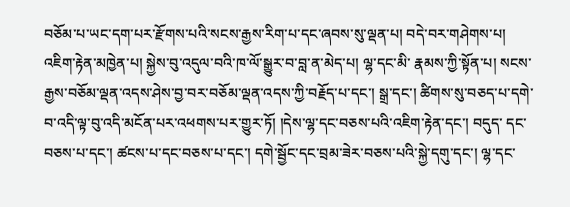བཅོམ་པ་ཡང་དག་པར་རྫོགས་པའི་སངས་རྒྱས་རིག་པ་དང་ཞབས་སུ་ལྡན་པ། བདེ་བར་གཤེགས་པ། འཇིག་རྟེན་མཁྱེན་པ། སྐྱེས་བུ་འདུལ་བའི་ཁ་ལོ་སྒྱུར་བ་བླ་ན་མེད་པ། ལྷ་དང་མི་ རྣམས་ཀྱི་སྟོན་པ། སངས་རྒྱས་བཅོམ་ལྡན་འདས་ཤེས་བྱ་བར་བཅོམ་ལྡན་འདས་ཀྱི་བརྗོད་པ་དང་། སྒྲ་དང་། ཚིགས་སུ་བཅད་པ་དགེ་བ་འདི་ལྟ་བུ་འདི་མངོན་པར་འཕགས་པར་གྱུར་ཏོ། །དེས་ལྷ་དང་བཅས་པའི་འཇིག་རྟེན་དང་། བདུད་ དང་བཅས་པ་དང་། ཚངས་པ་དང་བཅས་པ་དང་། དགེ་སྦྱོང་དང་བྲམ་ཟེར་བཅས་པའི་སྐྱེ་དགུ་དང་། ལྷ་དང་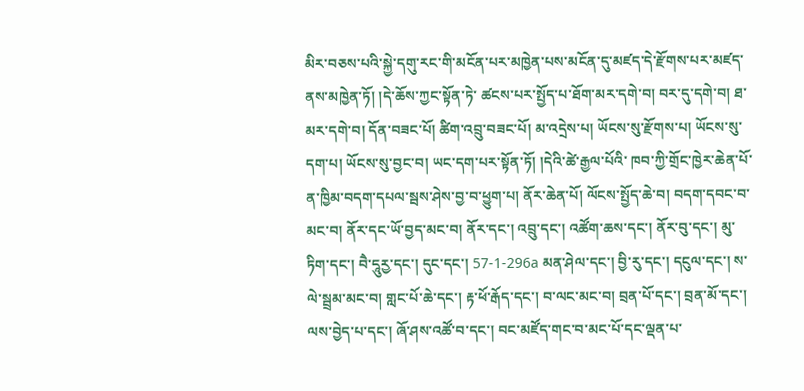མིར་བཅས་པའི་སྐྱེ་དགུ་རང་གི་མངོན་པར་མཁྱེན་པས་མངོན་དུ་མཛད་དེ་རྫོགས་པར་མཛད་ནས་མཁྱེན་ཏོ། །དེ་ཆོས་ཀྱང་སྟོན་ཏེ་ ཚངས་པར་སྤྱོད་པ་ཐོག་མར་དགེ་བ། བར་དུ་དགེ་བ། ཐ་མར་དགེ་བ། དོན་བཟང་པོ། ཚིག་འབྲུ་བཟང་པོ། མ་འདྲེས་པ། ཡོངས་སུ་རྫོགས་པ། ཡོངས་སུ་དག་པ། ཡོངས་སུ་བྱང་བ། ཡང་དག་པར་སྟོན་ཏོ། །དེའི་ཚེ་རྒྱལ་པོའི་ ཁབ་ཀྱི་གྲོང་ཁྱེར་ཆེན་པོ་ན་ཁྱིམ་བདག་དཔལ་སྦས་ཤེས་བྱ་བ་ཕྱུག་པ། ནོར་ཆེན་པོ། ལོངས་སྤྱོད་ཆེ་བ། བདག་དབང་བ་མང་བ། ནོར་དང་ཡོ་བྱད་མང་བ། ནོར་དང་། འབྲུ་དང་། འཚོག་ཆས་དང་། ནོར་བུ་དང་། མུ་ཏིག་དང་། བཻ་དཱུརྱ་དང་། དུང་དང་། 57-1-296a མན་ཤེལ་དང་། བྱི་རུ་དང་། དངུལ་དང་། ས་ལེ་སྦྲམ་མང་བ། གླང་པོ་ཆེ་དང་། རྟ་ཕོ་རྒོད་དང་། བ་ལང་མང་བ། བྲན་པོ་དང་། བྲན་མོ་དང་། ལས་བྱེད་པ་དང་། ཞོ་ཤས་འཚོ་བ་དང་། བང་མཛོད་གང་བ་མང་པོ་དང་ལྡན་པ་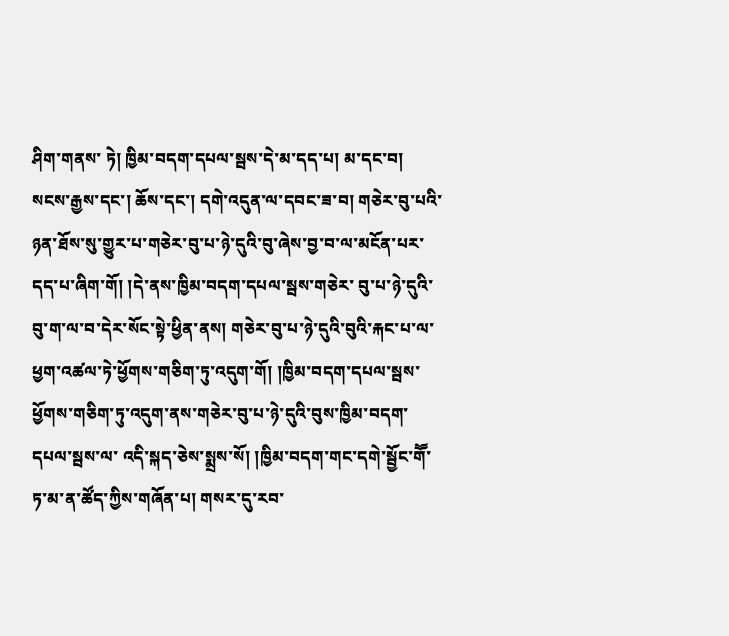ཤིག་གནས་ ཏེ། ཁྱིམ་བདག་དཔལ་སྦས་དེ་མ་དད་པ། མ་དང་བ། སངས་རྒྱས་དང་། ཆོས་དང་། དགེ་འདུན་ལ་དབང་ཟ་བ། གཅེར་བུ་པའི་ཉན་ཐོས་སུ་གྱུར་པ་གཅེར་བུ་པ་ཉེ་དུའི་བུ་ཞེས་བྱ་བ་ལ་མངོན་པར་དད་པ་ཞིག་གོ། །དེ་ནས་ཁྱིམ་བདག་དཔལ་སྦས་གཅེར་ བུ་པ་ཉེ་དུའི་བུ་ག་ལ་བ་དེར་སོང་སྟེ་ཕྱིན་ནས། གཅེར་བུ་པ་ཉེ་དུའི་བུའི་རྐང་པ་ལ་ཕྱག་འཚལ་ཏེ་ཕྱོགས་གཅིག་ཏུ་འདུག་གོ། །ཁྱིམ་བདག་དཔལ་སྦས་ཕྱོགས་གཅིག་ཏུ་འདུག་ནས་གཅེར་བུ་པ་ཉེ་དུའི་བུས་ཁྱིམ་བདག་དཔལ་སྦས་ལ་ འདི་སྐད་ཅེས་སྨྲས་སོ། །ཁྱིམ་བདག་གང་དགེ་སྦྱོང་གཽ་ཏ་མ་ན་ཚོད་ཀྱིས་གཞོན་པ། གསར་དུ་རབ་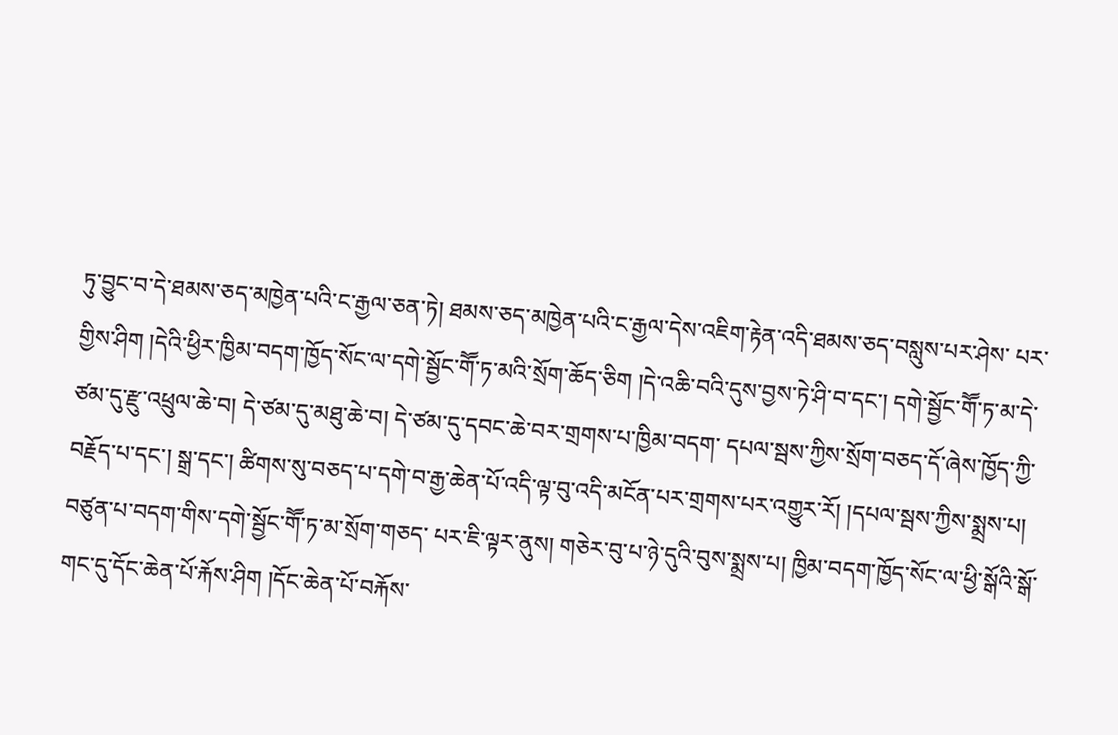ཏུ་བྱུང་བ་དེ་ཐམས་ཅད་མཁྱེན་པའི་ང་རྒྱལ་ཅན་ཏེ། ཐམས་ཅད་མཁྱེན་པའི་ང་རྒྱལ་དེས་འཇིག་རྟེན་འདི་ཐམས་ཅད་བསླུས་པར་ཤེས་ པར་གྱིས་ཤིག །དེའི་ཕྱིར་ཁྱིམ་བདག་ཁྱོད་སོང་ལ་དགེ་སྦྱོང་གཽ་ཏ་མའི་སྲོག་ཆོད་ཅིག །དེ་འཆི་བའི་དུས་བྱས་ཏེ་ཤི་བ་དང་། དགེ་སྦྱོང་གཽ་ཏ་མ་དེ་ཙམ་དུ་རྫུ་འཕྲུལ་ཆེ་བ། དེ་ཙམ་དུ་མཐུ་ཆེ་བ། དེ་ཙམ་དུ་དབང་ཆེ་བར་གྲགས་པ་ཁྱིམ་བདག་ དཔལ་སྦས་ཀྱིས་སྲོག་བཅད་དོ་ཞེས་ཁྱོད་ཀྱི་བརྗོད་པ་དང་། སྒྲ་དང་། ཚིགས་སུ་བཅད་པ་དགེ་བ་རྒྱ་ཆེན་པོ་འདི་ལྟ་བུ་འདི་མངོན་པར་གྲགས་པར་འགྱུར་རོ། །དཔལ་སྦས་ཀྱིས་སྨྲས་པ། བཙུན་པ་བདག་གིས་དགེ་སྦྱོང་གཽ་ཏ་མ་སྲོག་གཅད་ པར་ཇི་ལྟར་ནུས། གཅེར་བུ་པ་ཉེ་དུའི་བུས་སྨྲས་པ། ཁྱིམ་བདག་ཁྱོད་སོང་ལ་ཕྱི་སྒོའི་སྒོ་གང་དུ་དོང་ཆེན་པོ་རྐོས་ཤིག །དོང་ཆེན་པོ་བརྐོས་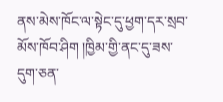ནས་མེས་ཁོང་ལ་སྟེང་དུ་ཕྱག་དར་སྲབ་མོས་ཁོབ་ཤིག །ཁྱིམ་གྱི་ནང་དུ་ཟས་དུག་ཅན་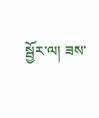སྦྱོར་ལ། ཟས་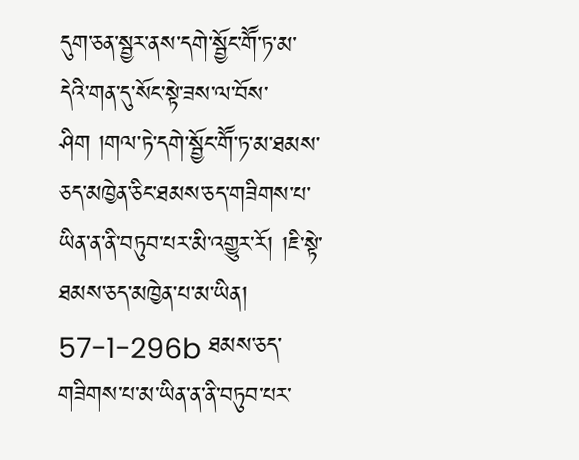དུག་ཅན་སྦྱར་ནས་དགེ་སྦྱོང་གཽ་ཏ་མ་དེའི་གན་དུ་སོང་སྟེ་ཟས་ལ་བོས་ཤིག །གལ་ཏེ་དགེ་སྦྱོང་གཽ་ཏ་མ་ཐམས་ཅད་མཁྱེན་ཅིང་ཐམས་ཅད་གཟིགས་པ་ཡིན་ན་ནི་བཏུབ་པར་མི་འགྱུར་རོ། །ཇི་སྟེ་ཐམས་ཅད་མཁྱེན་པ་མ་ཡིན། 57-1-296b ཐམས་ཅད་གཟིགས་པ་མ་ཡིན་ན་ནི་བཏུབ་པར་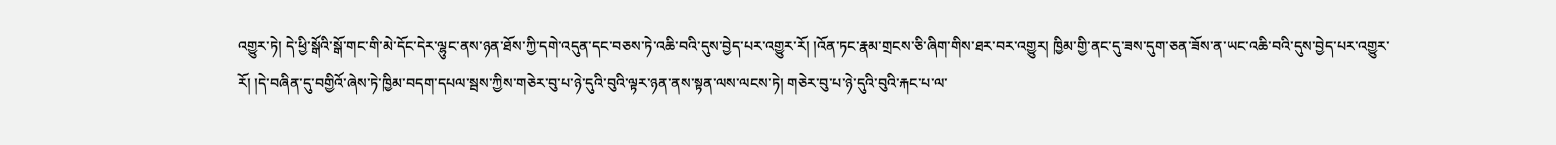འགྱུར་ཏེ། དེ་ཕྱི་སྒོའི་སྒོ་གང་གི་མེ་དོང་དེར་ལྷུང་ནས་ཉན་ཐོས་ཀྱི་དགེ་འདུན་དང་བཅས་ཏེ་འཆི་བའི་དུས་བྱེད་པར་འགྱུར་རོ། །འོན་ཏང་རྣམ་གྲངས་ཅི་ཞིག་གིས་ཐར་བར་འགྱུར། ཁྱིམ་གྱི་ནང་དུ་ཟས་དུག་ཅན་ཟོས་ན་ཡང་འཆི་བའི་དུས་བྱེད་པར་འགྱུར་རོ། །དེ་བཞིན་དུ་བགྱིའོ་ཞེས་ཏེ་ཁྱིམ་བདག་དཔལ་སྦས་ཀྱིས་གཅེར་བུ་པ་ཉེ་དུའི་བུའི་ལྟར་ཉན་ནས་སྟན་ལས་ལངས་ཏེ། གཅེར་བུ་པ་ཉེ་དུའི་བུའི་རྐང་པ་ལ་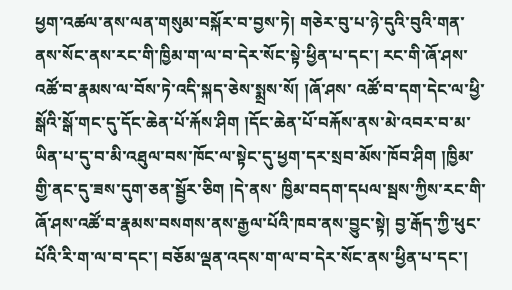ཕྱག་འཚལ་ནས་ལན་གསུམ་བསྐོར་བ་བྱས་ཏེ། གཅེར་བུ་པ་ཉེ་དུའི་བུའི་གན་ནས་སོང་ནས་རང་གི་ཁྱིམ་ག་ལ་བ་དེར་སོང་སྟེ་ཕྱིན་པ་དང་། རང་གི་ཞོ་ཤས་འཚོ་བ་རྣམས་ལ་བོས་ཏེ་འདི་སྐད་ཅེས་སྨྲས་སོ། །ཞོ་ཤས་ འཚོ་བ་དག་དེང་ལ་ཕྱི་སྒོའི་སྒོ་གང་དུ་དོང་ཆེན་པོ་རྐོས་ཤིག །དོང་ཆེན་པོ་བརྐོས་ནས་མེ་འབར་བ་མ་ཡིན་པ་དུ་བ་མི་འཐུལ་བས་ཁོང་ལ་སྟེང་དུ་ཕྱག་དར་སྲབ་མོས་ཁོབ་ཤིག །ཁྱིམ་གྱི་ནང་དུ་ཟས་དུག་ཅན་སྦྱོར་ཅིག །དེ་ནས་ ཁྱིམ་བདག་དཔལ་སྦས་ཀྱིས་རང་གི་ཞོ་ཤས་འཚོ་བ་རྣམས་བསགས་ནས་རྒྱལ་པོའི་ཁབ་ནས་བྱུང་སྟེ། བྱ་རྒོད་ཀྱི་ཕུང་པོའི་རི་ག་ལ་བ་དང་། བཅོམ་ལྡན་འདས་ག་ལ་བ་དེར་སོང་ནས་ཕྱིན་པ་དང་།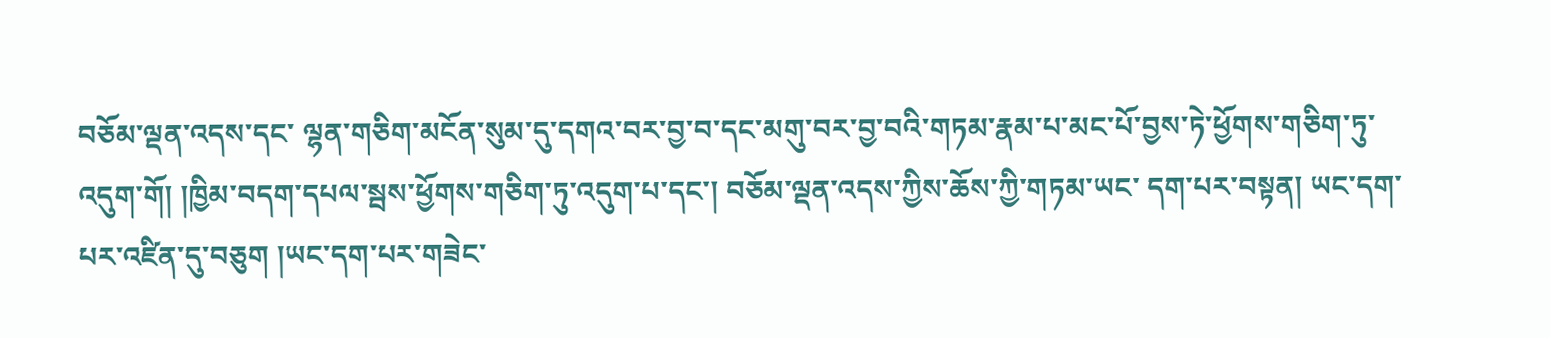བཅོམ་ལྡན་འདས་དང་ ལྷན་གཅིག་མངོན་སུམ་དུ་དགའ་བར་བྱ་བ་དང་མགུ་བར་བྱ་བའི་གཏམ་རྣམ་པ་མང་པོ་བྱས་ཏེ་ཕྱོགས་གཅིག་ཏུ་འདུག་གོ། །ཁྱིམ་བདག་དཔལ་སྦས་ཕྱོགས་གཅིག་ཏུ་འདུག་པ་དང་། བཅོམ་ལྡན་འདས་ཀྱིས་ཆོས་ཀྱི་གཏམ་ཡང་ དག་པར་བསྟན། ཡང་དག་པར་འཛིན་དུ་བཅུག །ཡང་དག་པར་གཟེང་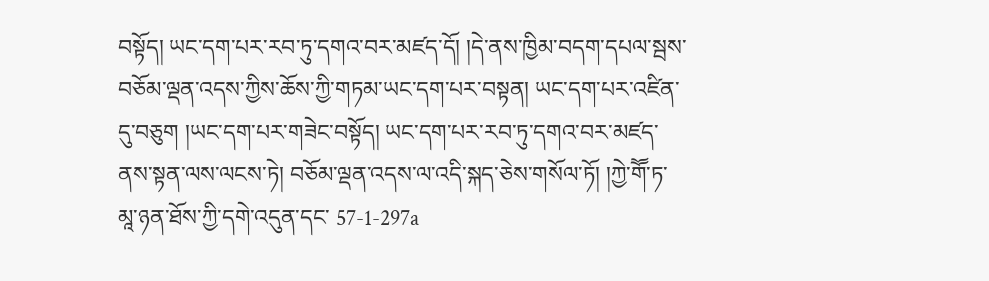བསྟོད། ཡང་དག་པར་རབ་ཏུ་དགའ་བར་མཛད་དོ། །དེ་ནས་ཁྱིམ་བདག་དཔལ་སྦས་བཅོམ་ལྡན་འདས་ཀྱིས་ཆོས་ཀྱི་གཏམ་ཡང་དག་པར་བསྟན། ཡང་དག་པར་འཛིན་དུ་བཅུག །ཡང་དག་པར་གཟེང་བསྟོད། ཡང་དག་པར་རབ་ཏུ་དགའ་བར་མཛད་ནས་སྟན་ལས་ལངས་ཏེ། བཅོམ་ལྡན་འདས་ལ་འདི་སྐད་ཅེས་གསོལ་ཏོ། །ཀྱེ་གཽ་ཏ་མཱ་ཉན་ཐོས་ཀྱི་དགེ་འདུན་དང་ 57-1-297a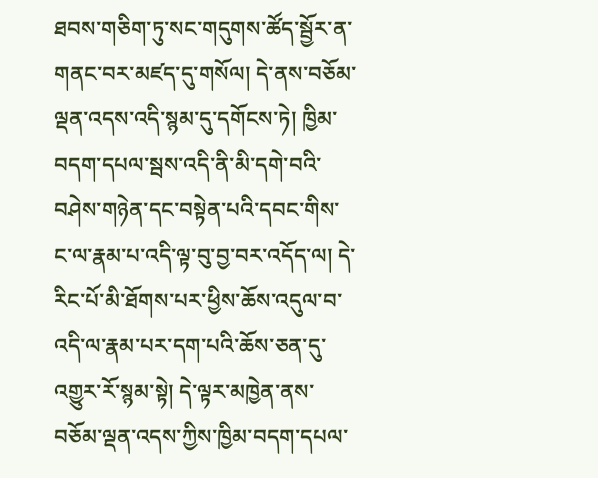ཐབས་གཅིག་ཏུ་སང་གདུགས་ཚོད་སྦྱོར་ན་གནང་བར་མཛད་དུ་གསོལ། དེ་ནས་བཅོམ་ལྡན་འདས་འདི་སྙམ་དུ་དགོངས་ཏེ། ཁྱིམ་བདག་དཔལ་སྦས་འདི་ནི་མི་དགེ་བའི་བཤེས་གཉེན་དང་བསྟེན་པའི་དབང་གིས་ ང་ལ་རྣམ་པ་འདི་ལྟ་བུ་བྱ་བར་འདོད་ལ། དེ་རིང་པོ་མི་ཐོགས་པར་ཕྱིས་ཆོས་འདུལ་བ་འདི་ལ་རྣམ་པར་དག་པའི་ཆོས་ཅན་དུ་འགྱུར་རོ་སྙམ་སྟེ། དེ་ལྟར་མཁྱེན་ནས་བཅོམ་ལྡན་འདས་ཀྱིས་ཁྱིམ་བདག་དཔལ་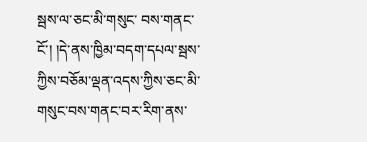སྦས་ལ་ཅང་མི་གསུང་ བས་གནང་ངོ་། །དེ་ནས་ཁྱིམ་བདག་དཔལ་སྦས་ཀྱིས་བཅོམ་ལྡན་འདས་ཀྱིས་ཅང་མི་གསུང་བས་གནང་བར་རིག་ནས་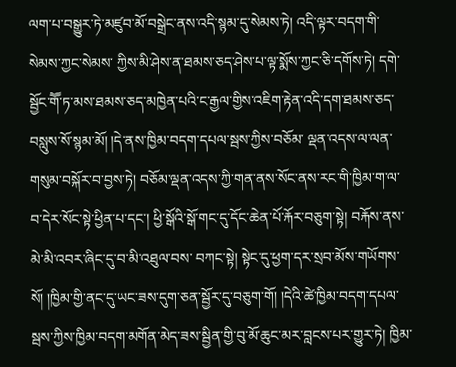ལག་པ་བསྒྱུར་ཏེ་མཛུབ་མོ་བསྒྲེང་ནས་འདི་སྙམ་དུ་སེམས་ཏེ། འདི་ལྟར་བདག་གི་སེམས་ཀྱང་སེམས་ ཀྱིས་མི་ཤེས་ན་ཐམས་ཅད་ཤེས་པ་ལྟ་སྨོས་ཀྱང་ཅི་དགོས་ཏེ། དགེ་སྦྱོང་གཽ་ཏ་མས་ཐམས་ཅད་མཁྱེན་པའི་ང་རྒྱལ་གྱིས་འཇིག་རྟེན་འདི་དག་ཐམས་ཅད་བསླུས་སོ་སྙམ་མོ། །དེ་ནས་ཁྱིམ་བདག་དཔལ་སྦས་ཀྱིས་བཅོམ་ ལྡན་འདས་ལ་ལན་གསུམ་བསྐོར་བ་བྱས་ཏེ། བཅོམ་ལྡན་འདས་ཀྱི་གན་ནས་སོང་ནས་རང་གི་ཁྱིམ་ག་ལ་བ་དེར་སོང་སྟེ་ཕྱིན་པ་དང་། ཕྱི་སྒོའི་སྒོ་གང་དུ་དོང་ཆེན་པོ་རྐོར་བཅུག་སྟེ། བརྐོས་ནས་མེ་མི་འབར་ཞིང་དུ་བ་མི་འཐུལ་བས་ བཀང་སྟེ། སྟེང་དུ་ཕྱག་དར་སྲབ་མོས་གཡོགས་སོ། །ཁྱིམ་གྱི་ནང་དུ་ཡང་ཟས་དུག་ཅན་སྦྱོར་དུ་བཅུག་གོ། །དེའི་ཚེ་ཁྱིམ་བདག་དཔལ་སྦས་ཀྱིས་ཁྱིམ་བདག་མགོན་མེད་ཟས་སྦྱིན་གྱི་བུ་མོ་ཆུང་མར་བླངས་པར་གྱུར་ཏེ། ཁྱིམ་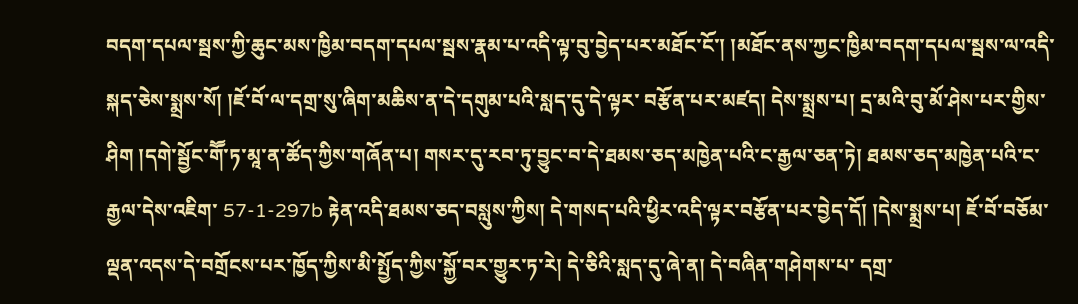བདག་དཔལ་སྦས་ཀྱི་ཆུང་མས་ཁྱིམ་བདག་དཔལ་སྦས་རྣམ་པ་འདི་ལྟ་བུ་བྱེད་པར་མཐོང་ངོ་། །མཐོང་ནས་ཀྱང་ཁྱིམ་བདག་དཔལ་སྦས་ལ་འདི་སྐད་ཅེས་སྨྲས་སོ། །ཇོ་བོ་ལ་དགྲ་སུ་ཞིག་མཆིས་ན་དེ་དགུམ་པའི་སླད་དུ་དེ་ལྟར་ བརྩོན་པར་མཛད། དེས་སྨྲས་པ། དྲ་མའི་བུ་མོ་ཤེས་པར་གྱིས་ཤིག །དགེ་སྦྱོང་གཽ་ཏ་མཱ་ན་ཚོད་ཀྱིས་གཞོན་པ། གསར་དུ་རབ་ཏུ་བྱུང་བ་དེ་ཐམས་ཅད་མཁྱེན་པའི་ང་རྒྱལ་ཅན་ཏེ། ཐམས་ཅད་མཁྱེན་པའི་ང་རྒྱལ་དེས་འཇིག་ 57-1-297b རྟེན་འདི་ཐམས་ཅད་བསླུས་ཀྱིས། དེ་གསད་པའི་ཕྱིར་འདི་ལྟར་བརྩོན་པར་བྱེད་དོ། །དེས་སྨྲས་པ། ཇོ་བོ་བཅོམ་ལྡན་འདས་དེ་བགྲོངས་པར་ཁྱོད་ཀྱིས་མི་སྤྱོད་ཀྱིས་སྐྱོ་བར་གྱུར་ཏ་རེ། དེ་ཅིའི་སླད་དུ་ཞེ་ན། དེ་བཞིན་གཤེགས་པ་ དགྲ་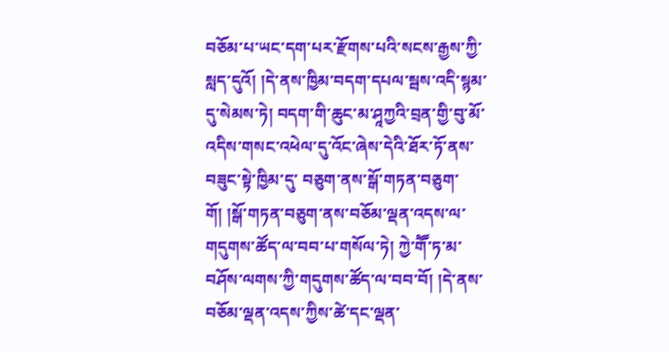བཅོམ་པ་ཡང་དག་པར་རྫོགས་པའི་སངས་རྒྱས་ཀྱི་སླད་དུའོ། །དེ་ནས་ཁྱིམ་བདག་དཔལ་སྦས་འདི་སྙམ་དུ་སེམས་ཏེ། བདག་གི་ཆུང་མ་ཤཱཀྱའི་བྲན་གྱི་བུ་མོ་འདིས་གསང་འཕེལ་དུ་འོང་ཞེས་དེའི་ཐོར་ཏོ་ནས་བཟུང་སྟེ་ཁྱིམ་དུ་ བཅུག་ནས་སྒོ་གཏན་བཅུག་གོ། །སྒོ་གཏན་བཅུག་ནས་བཅོམ་ལྡན་འདས་ལ་གདུགས་ཚོད་ལ་བབ་པ་གསོལ་ཏེ། ཀྱེ་གཽ་ཏ་མ་བཤོས་ལགས་ཀྱི་གདུགས་ཚོད་ལ་བབ་བོ། །དེ་ནས་བཅོམ་ལྡན་འདས་ཀྱིས་ཚེ་དང་ལྡན་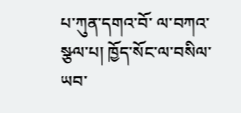པ་ཀུན་དགའ་བོ་ ལ་བཀའ་སྩལ་པ། ཁྱོད་སོང་ལ་བསིལ་ཡབ་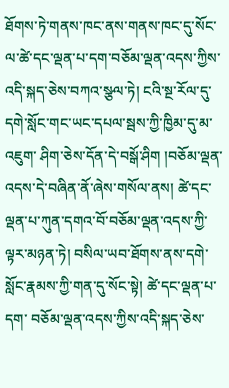ཐོགས་ཏེ་གནས་ཁང་ནས་གནས་ཁང་དུ་སོང་ལ་ཚེ་དང་ལྡན་པ་དག་བཅོམ་ལྡན་འདས་ཀྱིས་འདི་སྐད་ཅེས་བཀའ་སྩལ་ཏེ། ངའི་སྔ་རོལ་དུ་དགེ་སློང་གང་ཡང་དཔལ་སྦས་ཀྱི་ཁྱིམ་དུ་མ་འཇུག་ ཤིག་ཅེས་དོན་དེ་བསྒོ་ཤིག །བཅོམ་ལྡན་འདས་དེ་བཞིན་ནོ་ཞེས་གསོལ་ནས། ཚེ་དང་ལྡན་པ་ཀུན་དགའ་བོ་བཅོམ་ལྡན་འདས་ཀྱི་ལྟར་མཉན་ཏེ། བསིལ་ཡབ་ཐོགས་ནས་དགེ་སློང་རྣམས་ཀྱི་གན་དུ་སོང་སྟེ། ཚེ་དང་ལྡན་པ་དག་ བཅོམ་ལྡན་འདས་ཀྱིས་འདི་སྐད་ཅེས་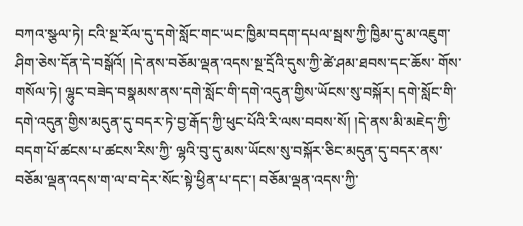བཀའ་སྩལ་ཏེ། ངའི་སྔ་རོལ་དུ་དགེ་སློང་གང་ཡང་ཁྱིམ་བདག་དཔལ་སྦས་ཀྱི་ཁྱིམ་དུ་མ་འཇུག་ཤིག་ཅེས་དོན་དེ་བསྒོའོ། །དེ་ནས་བཅོམ་ལྡན་འདས་སྔ་དྲོའི་དུས་ཀྱི་ཚེ་ཤམ་ཐབས་དང་ཆོས་ གོས་གསོལ་ཏེ། ལྷུང་བཟེད་བསྣམས་ནས་དགེ་སློང་གི་དགེ་འདུན་གྱིས་ཡོངས་སུ་བསྐོར། དགེ་སློང་གི་དགེ་འདུན་གྱིས་མདུན་དུ་བདར་ཏེ་བྱ་རྒོད་ཀྱི་ཕུང་པོའི་རི་ལས་བབས་སོ། །དེ་ནས་མི་མཇེད་ཀྱི་བདག་པོ་ཚངས་པ་ཚངས་རིས་ཀྱི་ ལྷའི་བུ་དུ་མས་ཡོངས་སུ་བསྐོར་ཅིང་མདུན་དུ་བདར་ནས་བཅོམ་ལྡན་འདས་ག་ལ་བ་དེར་སོང་སྟེ་ཕྱིན་པ་དང་། བཅོམ་ལྡན་འདས་ཀྱི་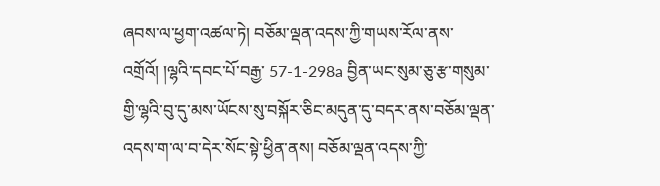ཞབས་ལ་ཕྱག་འཚལ་ཏེ། བཅོམ་ལྡན་འདས་ཀྱི་གཡས་རོལ་ནས་འགྲོའོ། །ལྷའི་དབང་པོ་བརྒྱ་ 57-1-298a བྱིན་ཡང་སུམ་ཅུ་རྩ་གསུམ་གྱི་ལྷའི་བུ་དུ་མས་ཡོངས་སུ་བསྐོར་ཅིང་མདུན་དུ་བདར་ནས་བཅོམ་ལྡན་འདས་ག་ལ་བ་དེར་སོང་སྟེ་ཕྱིན་ནས། བཅོམ་ལྡན་འདས་ཀྱི་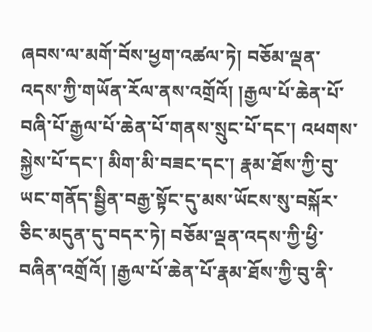ཞབས་ལ་མགོ་བོས་ཕྱག་འཚལ་ཏེ། བཅོམ་ལྡན་ འདས་ཀྱི་གཡོན་རོལ་ནས་འགྲོའོ། །རྒྱལ་པོ་ཆེན་པོ་བཞི་པོ་རྒྱལ་པོ་ཆེན་པོ་གནས་སྲུང་པོ་དང་། འཕགས་སྐྱེས་པོ་དང་། མིག་མི་བཟང་དང་། རྣམ་ཐོས་ཀྱི་བུ་ཡང་གནོད་སྦྱིན་བརྒྱ་སྟོང་དུ་མས་ཡོངས་སུ་བསྐོར་ཅིང་མདུན་དུ་བདར་ཏེ། བཅོམ་ལྡན་འདས་ཀྱི་ཕྱི་བཞིན་འགྲོའོ། །རྒྱལ་པོ་ཆེན་པོ་རྣམ་ཐོས་ཀྱི་བུ་ནི་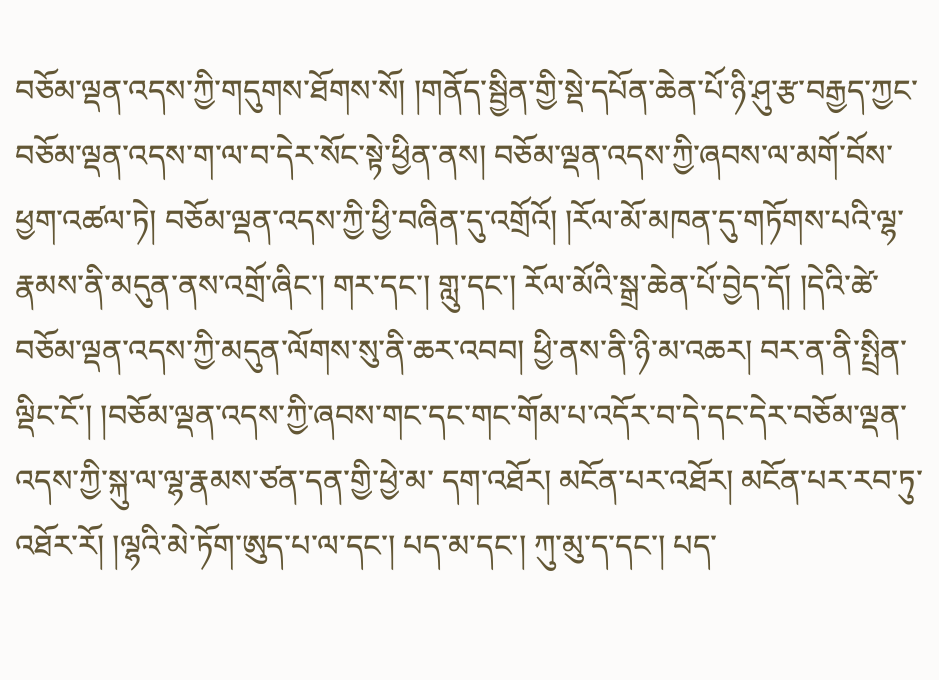བཅོམ་ལྡན་འདས་ཀྱི་གདུགས་ཐོགས་སོ། །གནོད་སྦྱིན་གྱི་སྡེ་དཔོན་ཆེན་པོ་ཉི་ཤུ་རྩ་བརྒྱད་ཀྱང་བཅོམ་ལྡན་འདས་ག་ལ་བ་དེར་སོང་སྟེ་ཕྱིན་ནས། བཅོམ་ལྡན་འདས་ཀྱི་ཞབས་ལ་མགོ་བོས་ཕྱག་འཚལ་ཏེ། བཅོམ་ལྡན་འདས་ཀྱི་ཕྱི་བཞིན་དུ་འགྲོའོ། །རོལ་མོ་མཁན་དུ་གཏོགས་པའི་ལྷ་རྣམས་ནི་མདུན་ནས་འགྲོ་ཞིང་། གར་དང་། གླུ་དང་། རོལ་མོའི་སྒྲ་ཆེན་པོ་བྱེད་དོ། །དེའི་ཚེ་ བཅོམ་ལྡན་འདས་ཀྱི་མདུན་ལོགས་སུ་ནི་ཆར་འབབ། ཕྱི་ནས་ནི་ཉི་མ་འཆར། བར་ན་ནི་སྤྲིན་ལྡིང་ངོ་། །བཅོམ་ལྡན་འདས་ཀྱི་ཞབས་གང་དང་གང་གོམ་པ་འདོར་བ་དེ་དང་དེར་བཅོམ་ལྡན་འདས་ཀྱི་སྐུ་ལ་ལྷ་རྣམས་ཙན་དན་གྱི་ཕྱེ་མ་ དག་འཐོར། མངོན་པར་འཐོར། མངོན་པར་རབ་ཏུ་འཐོར་རོ། །ལྷའི་མེ་ཏོག་ཨུད་པ་ལ་དང་། པད་མ་དང་། ཀུ་མུ་ད་དང་། པད་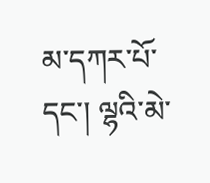མ་དཀར་པོ་དང་། ལྷའི་མེ་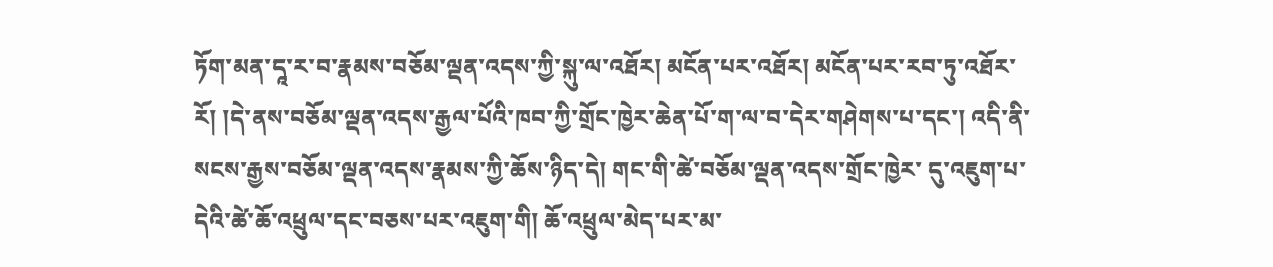ཏོག་མན་དཱ་ར་བ་རྣམས་བཅོམ་ལྡན་འདས་ཀྱི་སྐུ་ལ་འཐོར། མངོན་པར་འཐོར། མངོན་པར་རབ་ཏུ་འཐོར་རོ། །དེ་ནས་བཅོམ་ལྡན་འདས་རྒྱལ་པོའི་ཁབ་ཀྱི་གྲོང་ཁྱེར་ཆེན་པོ་ག་ལ་བ་དེར་གཤེགས་པ་དང་། འདི་ནི་སངས་རྒྱས་བཅོམ་ལྡན་འདས་རྣམས་ཀྱི་ཆོས་ཉིད་དེ། གང་གི་ཚེ་བཅོམ་ལྡན་འདས་གྲོང་ཁྱེར་ དུ་འཇུག་པ་དེའི་ཚེ་ཆོ་འཕྲུལ་དང་བཅས་པར་འཇུག་གི། ཆོ་འཕྲུལ་མེད་པར་མ་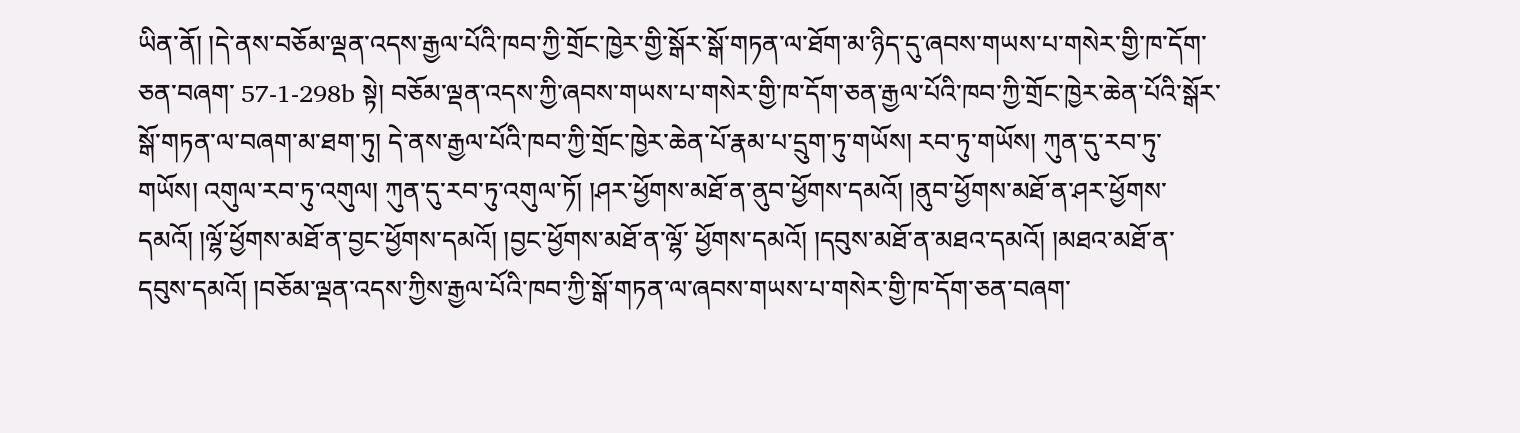ཡིན་ནོ། །དེ་ནས་བཅོམ་ལྡན་འདས་རྒྱལ་པོའི་ཁབ་ཀྱི་གྲོང་ཁྱེར་གྱི་སྒོར་སྒོ་གཏན་ལ་ཐོག་མ་ཉིད་དུ་ཞབས་གཡས་པ་གསེར་གྱི་ཁ་དོག་ཅན་བཞག་ 57-1-298b སྟེ། བཅོམ་ལྡན་འདས་ཀྱི་ཞབས་གཡས་པ་གསེར་གྱི་ཁ་དོག་ཅན་རྒྱལ་པོའི་ཁབ་ཀྱི་གྲོང་ཁྱེར་ཆེན་པོའི་སྒོར་སྒོ་གཏན་ལ་བཞག་མ་ཐག་ཏུ། དེ་ནས་རྒྱལ་པོའི་ཁབ་ཀྱི་གྲོང་ཁྱེར་ཆེན་པོ་རྣམ་པ་དྲུག་ཏུ་གཡོས། རབ་ཏུ་གཡོས། ཀུན་དུ་རབ་ཏུ་གཡོས། འགུལ་རབ་ཏུ་འགུལ། ཀུན་དུ་རབ་ཏུ་འགུལ་ཏོ། །ཤར་ཕྱོགས་མཐོ་ན་ནུབ་ཕྱོགས་དམའོ། །ནུབ་ཕྱོགས་མཐོ་ན་ཤར་ཕྱོགས་དམའོ། །ལྷོ་ཕྱོགས་མཐོ་ན་བྱང་ཕྱོགས་དམའོ། །བྱང་ཕྱོགས་མཐོ་ན་ལྷོ་ ཕྱོགས་དམའོ། །དབུས་མཐོ་ན་མཐའ་དམའོ། །མཐའ་མཐོ་ན་དབུས་དམའོ། །བཅོམ་ལྡན་འདས་ཀྱིས་རྒྱལ་པོའི་ཁབ་ཀྱི་སྒོ་གཏན་ལ་ཞབས་གཡས་པ་གསེར་གྱི་ཁ་དོག་ཅན་བཞག་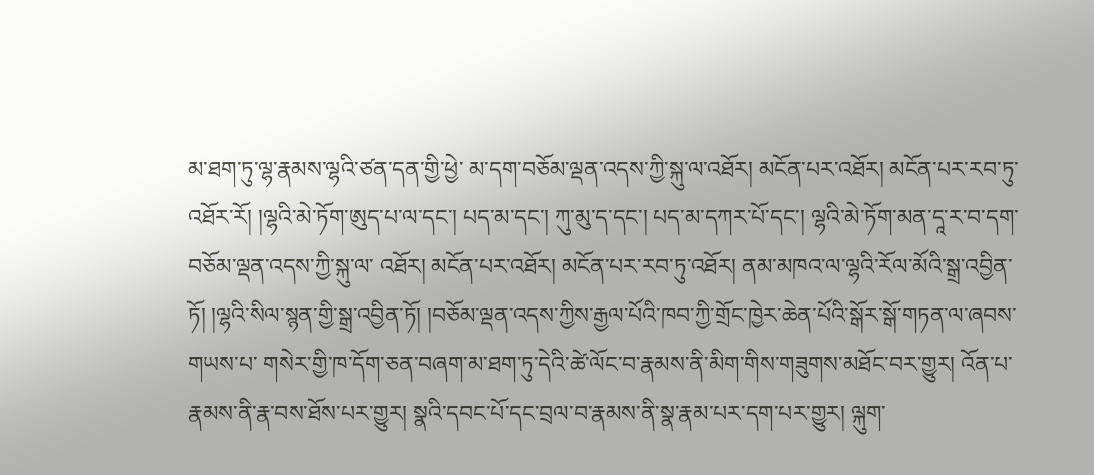མ་ཐག་ཏུ་ལྷ་རྣམས་ལྷའི་ཙན་དན་གྱི་ཕྱེ་ མ་དག་བཅོམ་ལྡན་འདས་ཀྱི་སྐུ་ལ་འཐོར། མངོན་པར་འཐོར། མངོན་པར་རབ་ཏུ་འཐོར་རོ། །ལྷའི་མེ་ཏོག་ཨུད་པ་ལ་དང་། པད་མ་དང་། ཀུ་མུ་ད་དང་། པད་མ་དཀར་པོ་དང་། ལྷའི་མེ་ཏོག་མན་དཱ་ར་བ་དག་བཅོམ་ལྡན་འདས་ཀྱི་སྐུ་ལ་ འཐོར། མངོན་པར་འཐོར། མངོན་པར་རབ་ཏུ་འཐོར། ནམ་མཁའ་ལ་ལྷའི་རོལ་མོའི་སྒྲ་འབྱིན་ཏོ། །ལྷའི་སིལ་སྙན་གྱི་སྒྲ་འབྱིན་ཏོ། །བཅོམ་ལྡན་འདས་ཀྱིས་རྒྱལ་པོའི་ཁབ་ཀྱི་གྲོང་ཁྱེར་ཆེན་པོའི་སྒོར་སྒོ་གཏན་ལ་ཞབས་གཡས་པ་ གསེར་གྱི་ཁ་དོག་ཅན་བཞག་མ་ཐག་ཏུ་དེའི་ཚེ་ལོང་བ་རྣམས་ནི་མིག་གིས་གཟུགས་མཐོང་བར་གྱུར། འོན་པ་རྣམས་ནི་རྣ་བས་ཐོས་པར་གྱུར། སྣའི་དབང་པོ་དང་བྲལ་བ་རྣམས་ནི་སྣ་རྣམ་པར་དག་པར་གྱུར། ལྐུག་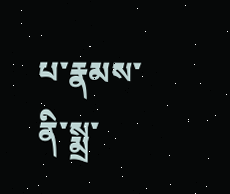པ་རྣམས་ནི་སྨྲ་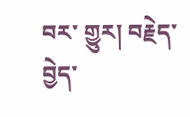བར་ གྱུར། བརྗེད་བྱེད་